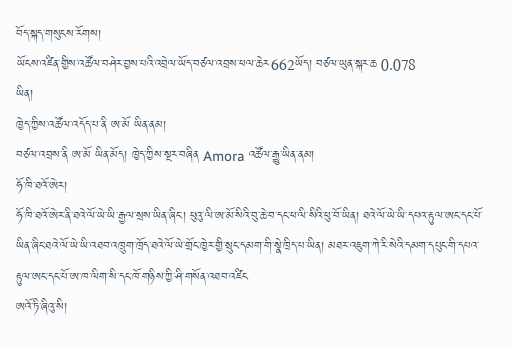བོད་སྐད་གསུངས་རོགས།
ཡོངས་འཛིན་གྱིས་འཚོལ་བཤེར་བྱས་པའི་འབྲེལ་ཡོད་བཙལ་འབྲས་ཕལ་ཆེར662ཡོད། བཙལ་ཡུན་སྐར་ཆ 0.078
ཡིན།
ཁྱེད་ཀྱིས་འཚོལ་འདོད་པ་ནི ཨ་མོ ཡིན་ནམ།
བཙལ་འབྲས་ནི ཨ་མོ ཡིན་མོད། ཁྱེད་ཀྱིས་སྔར་བཞིན Amora འཚོལ་རྒྱུ་ཡིན་ནམ།
ཧོ་ཁི་ཐའོ་ཨེར།
ཧོ་ཁི་ཐའོ་ཨེར་ནི་ཐའེ་ལོ་ཡེ་ཡི་རྒྱལ་སྲས་ཡིན་ཞིང་། ཕུའུ་ལི་ཨ་མོ་སིའི་བུ་ཆེ་བ་དང་ཕ་ལི་སིའི་ཕུ་བོ་ཡིན། ཐའེ་ལོ་ཡེ་ཡི་དཔའ་རྟུལ་ཨང་དང་པོ་ཡིན་ཞིང་ཐའེ་ལོ་ཡེ་ཡི་འཐབ་འཁྲུག་ཁྲོད་ཐའེ་ལོ་ཡེ་གྲོང་ཁྱེར་གྱི་སྲུང་དམག་གི་སྣེ་ཁྲིད་པ་ཡིན། མཐར་འཇུག་ཀེ་རི་སེའི་དམག་དཔུང་གི་དཔའ་རྟུལ་ཨང་དང་པོ་ཨ་ཁ་ལིག་སི་དང་ཁོ་གཉིས་ཀྱི་ཤི་གསོན་འཐབ་འཛིང
ཨའོ་ཏི་ཞིའུ་སི།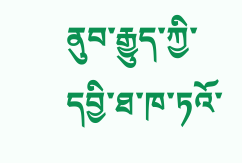ནུབ་རྒྱུད་ཀྱི་དབྱི་ཐ་ཁ་ཏའོ་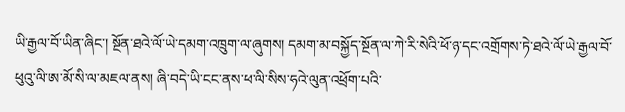ཡི་རྒྱལ་བོ་ཡིན་ཞིང་། སྔོན་ཐའེ་ལོ་ཡེ་དམག་འཁྲུག་ལ་ཞུགས། དམག་མ་བསྐྱོད་སྔོན་ལ་ཀེ་རི་སེའི་ཕོ་ཉ་དང་འགྲོགས་ཏེ་ཐའེ་ལོ་ཡེ་རྒྱལ་བོ་ཕུའུ་ལི་ཨ་མོ་སི་ལ་མཇལ་ནས། ཞི་བདེ་ཡི་ངང་ནས་ཕ་ལི་སིས་ཧའེ་ལུན་འཕྲོག་པའི་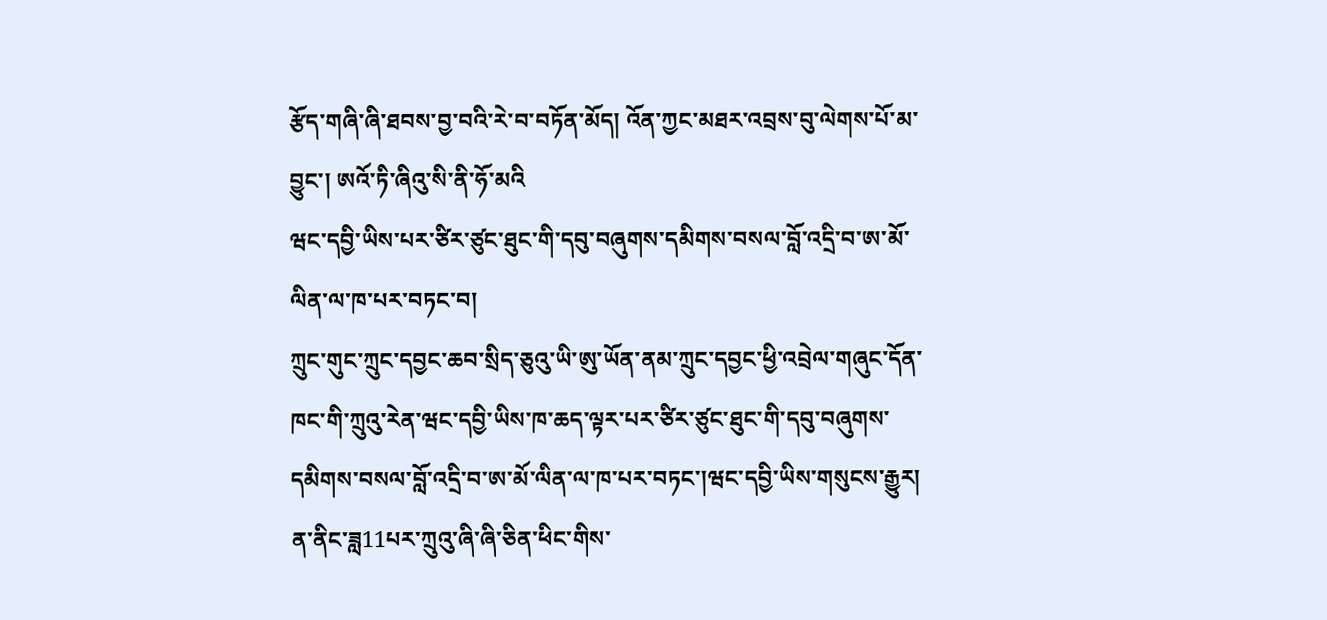རྩོད་གཞི་ཞི་ཐབས་བྱ་བའི་རེ་བ་བཏོན་མོད། འོན་ཀྱང་མཐར་འབྲས་བུ་ལེགས་པོ་མ་བྱུང་། ཨའོ་ཏི་ཞིའུ་སི་ནི་ཧོ་མའི
ཝང་དབྱི་ཡིས་པར་ཙིར་ཙུང་ཐུང་གི་དབུ་བཞུགས་དམིགས་བསལ་བློ་འདྲི་བ་ཨ་མོ་ལིན་ལ་ཁ་པར་བཏང་བ།
ཀྲུང་གུང་ཀྲུང་དབྱང་ཆབ་སྲིད་ཅུའུ་ཡི་ཨུ་ཡོན་ནམ་ཀྲུང་དབྱང་ཕྱི་འབྲེལ་གཞུང་དོན་ཁང་གི་ཀྲུའུ་རེན་ཝང་དབྱི་ཡིས་ཁ་ཆད་ལྟར་པར་ཙིར་ཙུང་ཐུང་གི་དབུ་བཞུགས་དམིགས་བསལ་བློ་འདྲི་བ་ཨ་མོ་ལིན་ལ་ཁ་པར་བཏང་།ཝང་དབྱི་ཡིས་གསུངས་རྒྱུར། ན་ནིང་ཟླ11པར་ཀྲུའུ་ཞི་ཞི་ཅིན་ཕིང་གིས་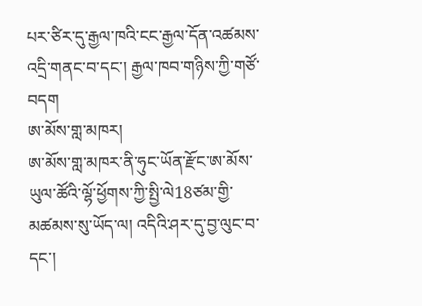པར་ཙིར་དུ་རྒྱལ་ཁའི་ངང་རྒྱལ་དོན་འཚམས་འདྲི་གནང་བ་དང་། རྒྱལ་ཁབ་གཉིས་ཀྱི་གཙོ་བདག
ཨ་མོས་གླ་མཁར།
ཨ་མོས་གླ་མཁར་ནི་ཧུང་ཡོན་རྫོང་ཨ་མོས་ཡུལ་ཚོའི་ལྷོ་ཕྱོགས་ཀྱི་སྤྱི་ལེ18ཙམ་གྱི་མཚམས་སུ་ཡོད་ལ། འདིའི་ཤར་དུ་བྱ་ལུང་བ་དང་།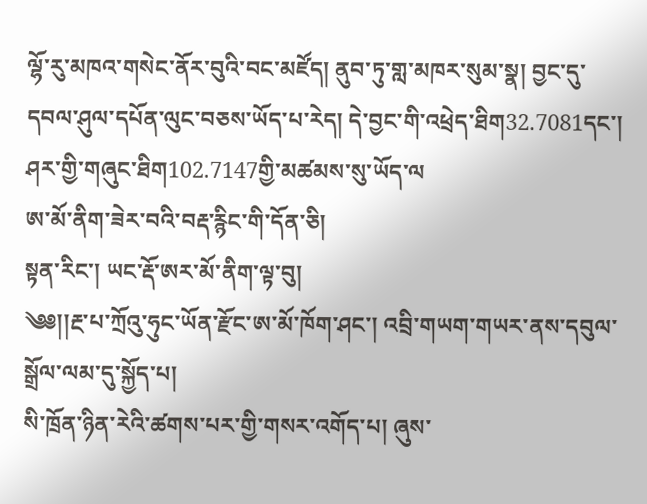ལྷོ་རུ་མཁའ་གསེང་ནོར་བུའི་བང་མཛོད། ནུབ་ཏུ་གླ་མཁར་སུམ་སྣ། བྱང་དུ་དབལ་ཤུལ་དཔོན་ལུང་བཅས་ཡོད་པ་རེད། དེ་བྱང་གི་འཕྲེད་ཐིག32.7081དང་། ཤར་གྱི་གཞུང་ཐིག102.7147གྱི་མཚམས་སུ་ཡོད་ལ
ཨ་མོ་ནིག་ཟེར་བའི་བརྡ་རྙིང་གི་དོན་ཅི།
སྟན་རིང་། ཡང་རྡོ་ཨར་མོ་ནིག་ལྟ་བུ།
༄༅།།རྔ་པ་ཀྲོའུ་ཧུང་ཡོན་རྫོང་ཨ་མོ་ཁོག་ཤང་། འབྲི་གཡག་གཡར་ནས་དབུལ་སྒྲོལ་ལམ་དུ་སྐྱོད་པ།
སི་ཁྲོན་ཉིན་རེའི་ཚགས་པར་གྱི་གསར་འགོད་པ། ཞུས་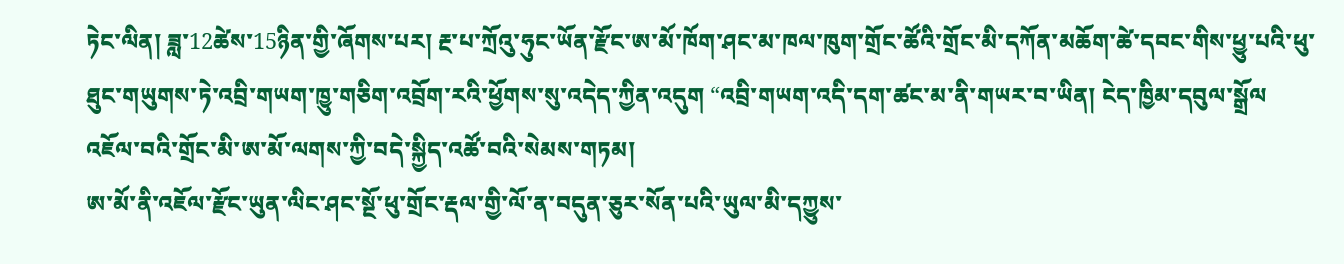ཏེང་ལིན། ཟླ་12ཚེས་15ཉིན་གྱི་ཞོགས་པར། རྔ་པ་ཀྲོའུ་ཧུང་ཡོན་རྫོང་ཨ་མོ་ཁོག་ཤང་མ་ཁལ་ཁུག་གྲོང་ཚོའི་གྲོང་མི་དཀོན་མཆོག་ཚེ་དབང་གིས་ཕྱུ་པའི་ཕུ་ཐུང་གཡུགས་ཏེ་འབྲི་གཡག་ཁྱུ་གཅིག་འབྲོག་རའི་ཕྱོགས་སུ་འདེད་ཀྱིན་འདུག “འབྲི་གཡག་འདི་དག་ཚང་མ་ནི་གཡར་བ་ཡིན། ངེད་ཁྱིམ་དབུལ་སྒྲོལ
འཇོལ་བའི་གྲོང་མི་ཨ་མོ་ལགས་ཀྱི་བདེ་སྐྱིད་འཚོ་བའི་སེམས་གཏམ།
ཨ་མོ་ནི་འཇོལ་རྫོང་ཡུན་ལིང་ཤང་སྔོ་ཕུ་གྲོང་རྡལ་གྱི་ལོ་ན་བདུན་ཅུར་སོན་པའི་ཡུལ་མི་དཀྱུས་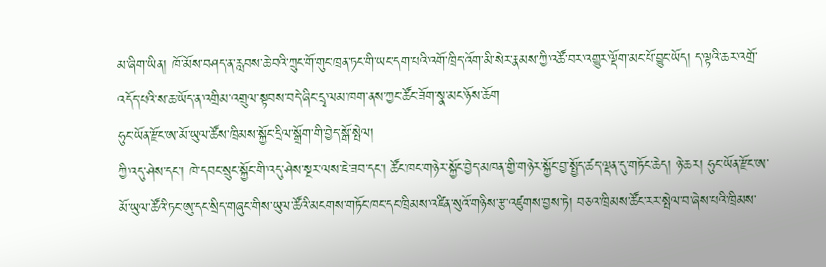མ་ཞིག་ཡིན། ཁོ་མོས་བཤད་ན་རླབས་ཆེ་བའི་ཀྲུང་གོ་གུང་ཁྲན་ཏང་གི་ཡང་དག་པའི་འགོ་ཁྲིད་འོག་མི་སེར་རྣམས་ཀྱི་འཚོ་བར་འགྱུར་ལྡོག་མང་པོ་བྱུང་ཡོད། ད་ལྟའི་ཆར་འགྲོ་འདོད་པའི་ས་ཆ་ཡོད་ན་འགྲིམ་འགྲུལ་སྟབས་བདེ་ཞིང་དྲྭ་ལམ་ཁག་ནས་ཀྱང་ཚོང་ཟོག་སྣ་མང་ཉོས་ཆོག
ཧུང་ཡོན་རྫོང་ཨ་མོ་ཡུལ་ཚོས་ཁྲིམས་སྐྱོང་དྲིལ་སྒྲོག་གི་བྱེད་སྒོ་སྤེལ།
ཀྱི་འདུ་ཤེས་དང་། ཁེ་དབང་སྲུང་སྐྱོང་གི་འདུ་ཤེས་སྔར་ལས་ཇེ་ཟབ་དང་། ཚོང་ཁང་གཉེར་སྐྱོང་བྱེད་མཁན་གྱི་གཉེར་སྐྱོང་བྱ་སྤྱོད་ཚད་ལྡན་དུ་གཏོང་ཆེད། ཉེ་ཆར། ཧུང་ཡོན་རྫོང་ཨ་མོ་ཡུལ་ཚོའི་ཏང་ཨུ་དང་སྲིད་གཞུང་གིས་ཡུལ་ཚོའི་མངགས་གཏོང་ཁང་དང་ཁྲིམས་འཛིན་སུའོ་གཉིས་རྩ་འཛུགས་བྱས་ཏེ། བཅའ་ཁྲིམས་ཚོང་རར་སྤེལ་བ་ཞེས་པའི་ཁྲིམས་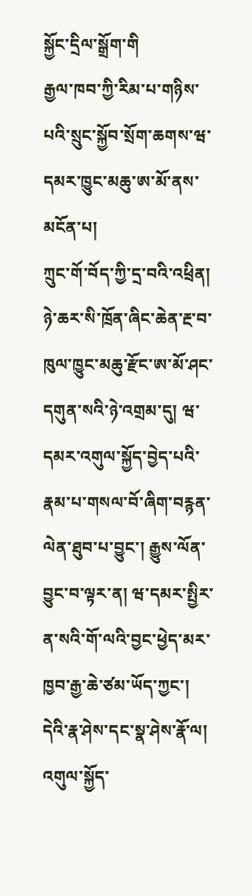སྐྱོང་དྲིལ་སྒྲོག་གི
རྒྱལ་ཁབ་ཀྱི་རིམ་པ་གཉིས་པའི་སྲུང་སྐྱོབ་སྲོག་ཆགས་ཝ་དམར་ཁྱུང་མཆུ་ཨ་མོ་ནས་མངོན་པ།
ཀྲུང་གོ་བོད་ཀྱི་དྲ་བའི་འཕྲིན། ཉེ་ཆར་སི་ཁྲོན་ཞིང་ཆེན་རྔ་བ་ཁུལ་ཁྱུང་མཆུ་རྫོང་ཨ་མོ་ཤང་དགུན་སའི་ཉེ་འགྲམ་དུ། ཝ་དམར་འགུལ་སྐྱོད་བྱེད་པའི་རྣམ་པ་གསལ་བོ་ཞིག་བརྙན་ལེན་ཐུབ་པ་བྱུང་། རྒྱུས་ལོན་བྱུང་བ་ལྟར་ན། ཝ་དམར་སྤྱིར་ན་སའི་གོ་ལའི་བྱང་ཕྱེད་མར་ཁྱབ་རྒྱ་ཆེ་ཙམ་ཡོད་ཀྱང་། དེའི་རྣ་ཤེས་དང་སྣ་ཤེས་རྣོ་ལ། འགུལ་སྐྱོད་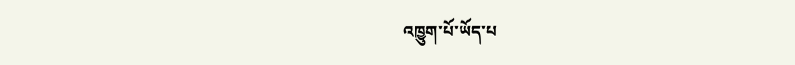འཁྱུག་པོ་ཡོད་པ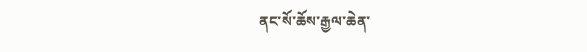ནང་སོ་ཆོས་རྒྱལ་ཆེན་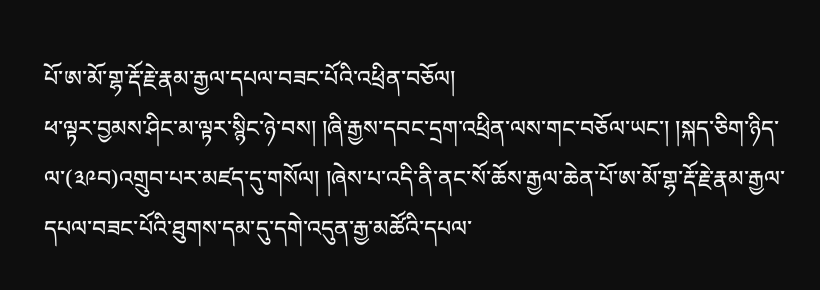པོ་ཨ་མོ་གྷ་རྡོ་རྗེ་རྣམ་རྒྱལ་དཔལ་བཟང་པོའི་འཕྲིན་བཅོལ།
ཕ་ལྟར་བྱམས་ཤིང་མ་ལྟར་སྙིང་ཉེ་བས། །ཞི་རྒྱས་དབང་དྲག་འཕྲིན་ལས་གང་བཅོལ་ཡང་། །སྐད་ཅིག་ཉིད་ལ་(༣༩བ)འགྲུབ་པར་མཛད་དུ་གསོལ། །ཞེས་པ་འདི་ནི་ནང་སོ་ཆོས་རྒྱལ་ཆེན་པོ་ཨ་མོ་གྷ་རྡོ་རྗེ་རྣམ་རྒྱལ་དཔལ་བཟང་པོའི་ཐུགས་དམ་དུ་དགེ་འདུན་རྒྱ་མཚོའི་དཔལ་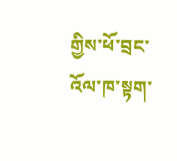གྱིས་ཕོ་བྲང་འོལ་ཁ་སྟག་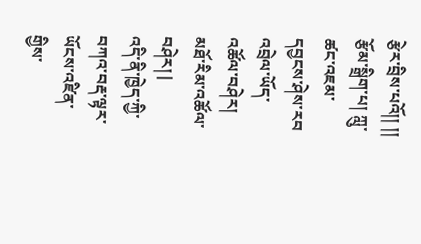རྩེར་བྲིས་པའོ།། །། རྩོམ་སྒྲིག་པ། ཀླུ་ཚང་འཇམ་དབྱངས་ཤེས་རབ
འབྲེལ་ཡོད་འཚོལ་བཤེར།
མཐོ་རིམ་འཚོལ་བཤེར། |
འདི་ནི་ཁྱེད་ཀྱི་བཀའ་བརྡ་ལྟར་ཡོངས་འཛིན་གྱིས་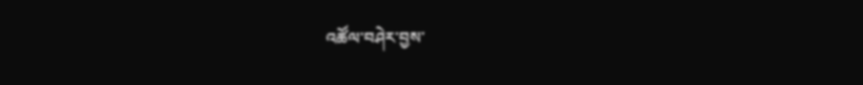འཚོལ་བཤེར་བྱས་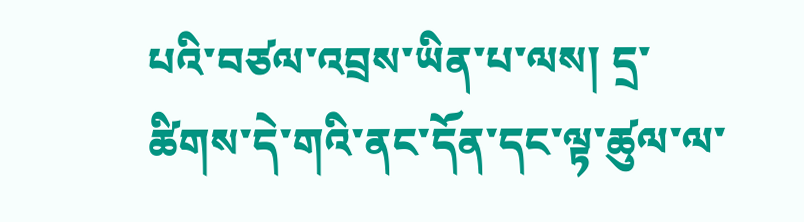པའི་བཙལ་འབྲས་ཡིན་པ་ལས། དྲ་ཚིགས་དེ་གའི་ནང་དོན་དང་ལྟ་ཚུལ་ལ་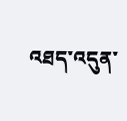འཐད་འདུན་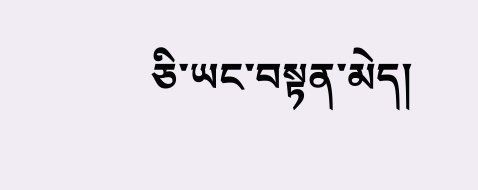ཅི་ཡང་བསྟན་མེད།